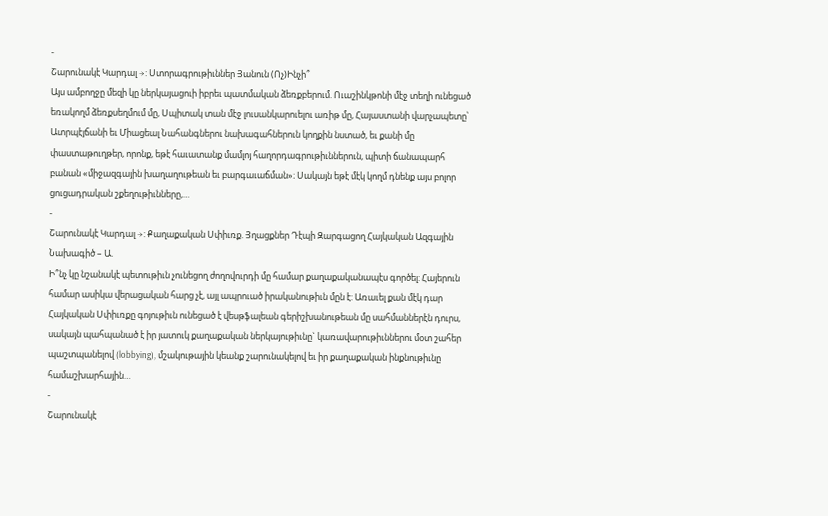-
Շարունակէ Կարդալ →: Ստորագրութիւններ Յանուն (Ոչ)Ինչի՞
Այս ամբողջը մեզի կը ներկայացուի իբրեւ պատմական ձեռքբերում. Ուաշինկթոնի մէջ տեղի ունեցած եռակողմ ձեռքսեղմում մը, Սպիտակ տան մէջ լուսանկարուելու առիթ մը, Հայաստանի վարչապետը՝ Ատրպէյճանի եւ Միացեալ Նահանգներու նախագահներուն կողքին նստած, եւ քանի մը փաստաթուղթեր, որոնք, եթէ հաւատանք մամլոյ հաղորդագրութիւններուն, պիտի ճանապարհ բանան «միջազգային խաղաղութեան եւ բարգաւաճման»։ Սակայն եթէ մէկ կողմ դնենք այս բոլոր ցուցադրական շքեղութիւնները,…
-
Շարունակէ Կարդալ →: Քաղաքական Սփիւռք. Յղացքներ Դէպի Զարգացող Հայկական Ազգային Նախագիծ – Ա.
Ի՞նչ կը նշանակէ պետութիւն չունեցող ժողովուրդի մը համար քաղաքականապէս գործել: Հայերուն համար ասիկա վերացական հարց չէ, այլ ապրուած իրականութիւն մըն է: Առաւել քան մէկ դար Հայկական Սփիւռքը գոյութիւն ունեցած է վեսթֆալեան գերիշխանութեան մը սահմաններէն դուրս, սակայն պահպանած է իր յատուկ քաղաքական ներկայութիւնը` կառավարութիւններու մօտ շահեր պաշտպանելով (lobbying), մշակութային կեանք շարունակելով եւ իր քաղաքական ինքնութիւնը համաշխարհային…
-
Շարունակէ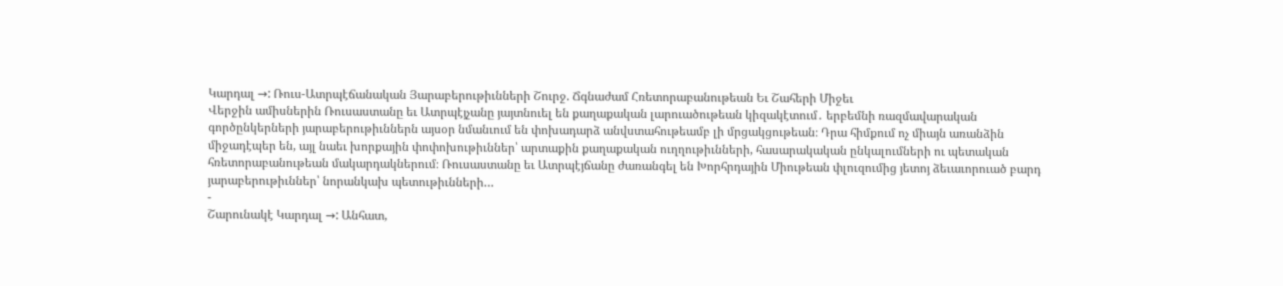Կարդալ →: Ռուս-Ատրպէճանական Յարաբերութիւնների Շուրջ. Ճգնաժամ Հռետորաբանութեան Եւ Շահերի Միջեւ
Վերջին ամիսներին Ռուսաստանը եւ Ատրպէյչանը յայտնուել են քաղաքական լարուածութեան կիզակէտում․ երբեմնի ռազմավարական գործընկերների յարաբերութիւններն այսօր նմանւում են փոխադարձ անվստահութեամբ լի մրցակցութեան։ Դրա հիմքում ոչ միայն առանձին միջադէպեր են, այլ նաեւ խորքային փոփոխութիւններ՝ արտաքին քաղաքական ուղղութիւնների, հասարակական ընկալումների ու պետական հռետորաբանութեան մակարդակներում։ Ռուսաստանը եւ Ատրպէյճանը ժառանգել են Խորհրդային Միութեան փլուզումից յետոյ ձեւաւորուած բարդ յարաբերութիւններ՝ նորանկախ պետութիւնների…
-
Շարունակէ Կարդալ →: Անհատ,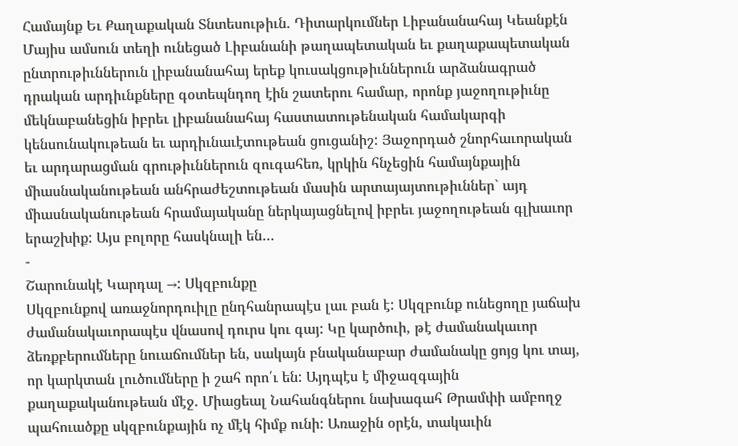Համայնք Եւ Քաղաքական Տնտեսութիւն. Դիտարկումներ Լիբանանահայ Կեանքէն
Մայիս ամսուն տեղի ունեցած Լիբանանի թաղապետական եւ քաղաքապետական ընտրութիւններուն լիբանանահայ երեք կուսակցութիւններուն արձանագրած դրական արդիւնքները գօտեպնդող էին շատերու համար, որոնք յաջողութիւնը մեկնաբանեցին իբրեւ լիբանանահայ հաստատութենական համակարգի կենսունակութեան եւ արդիւնաւէտութեան ցուցանիշ: Յաջորդած շնորհաւորական եւ արդարացման գրութիւններուն զուգահեռ, կրկին հնչեցին համայնքային միասնականութեան անհրաժեշտութեան մասին արտայայտութիւններ` այդ միասնականութեան հրամայականը ներկայացնելով իբրեւ յաջողութեան գլխաւոր երաշխիք: Այս բոլորը հասկնալի են…
-
Շարունակէ Կարդալ →: Սկզբունքը
Սկզբունքով առաջնորդուիլը ընդհանրապէս լաւ բան է: Սկզբունք ունեցողը յաճախ ժամանակաւորապէս վնասով դուրս կու գայ: Կը կարծուի, թէ ժամանակաւոր ձեռքբերումները նուաճումներ են, սակայն բնականաբար ժամանակը ցոյց կու տայ, որ կարկտան լուծումները ի շահ որո՛ւ են: Այդպէս է միջազգային քաղաքականութեան մէջ. Միացեալ Նահանգներու նախագահ Թրամփի ամբողջ պահուածքը սկզբունքային ոչ մէկ հիմք ունի: Առաջին օրէն, տակաւին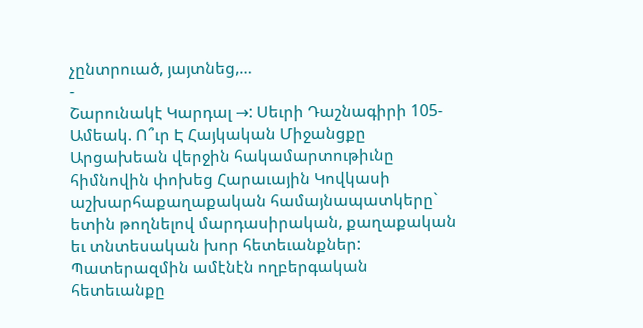չընտրուած, յայտնեց,…
-
Շարունակէ Կարդալ →: Սեւրի Դաշնագիրի 105-Ամեակ. Ո՞ւր Է Հայկական Միջանցքը
Արցախեան վերջին հակամարտութիւնը հիմնովին փոխեց Հարաւային Կովկասի աշխարհաքաղաքական համայնապատկերը` ետին թողնելով մարդասիրական, քաղաքական եւ տնտեսական խոր հետեւանքներ: Պատերազմին ամէնէն ողբերգական հետեւանքը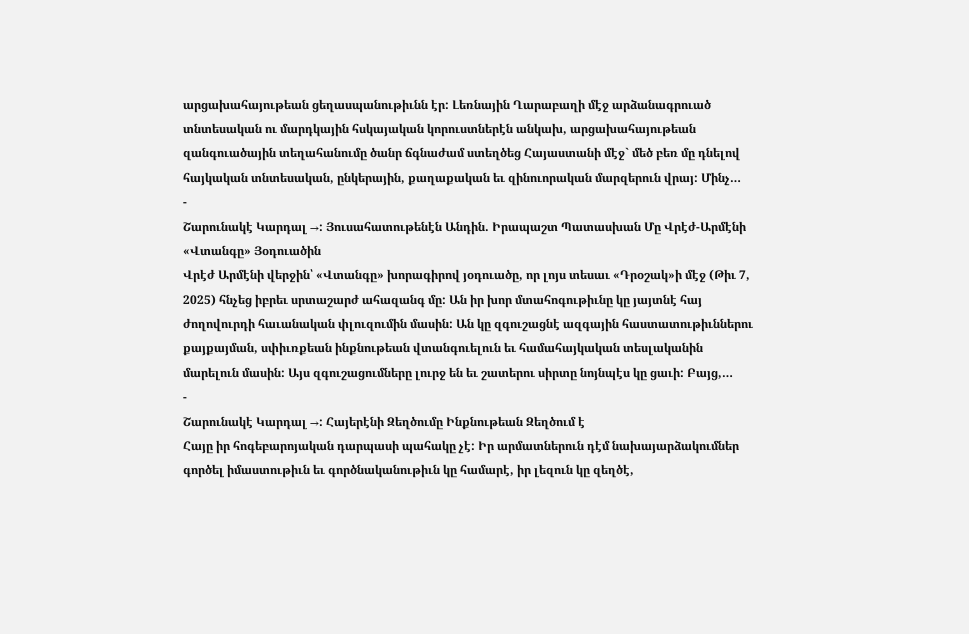արցախահայութեան ցեղասպանութիւնն էր: Լեռնային Ղարաբաղի մէջ արձանագրուած տնտեսական ու մարդկային հսկայական կորուստներէն անկախ, արցախահայութեան զանգուածային տեղահանումը ծանր ճգնաժամ ստեղծեց Հայաստանի մէջ` մեծ բեռ մը դնելով հայկական տնտեսական, ընկերային, քաղաքական եւ զինուորական մարզերուն վրայ: Մինչ…
-
Շարունակէ Կարդալ →: Յուսահատութենէն Անդին. Իրապաշտ Պատասխան Մը Վրէժ-Արմէնի «Վտանգը» Յօդուածին
Վրէժ Արմէնի վերջին՝ «Վտանգը» խորագիրով յօդուածը, որ լոյս տեսաւ «Դրօշակ»ի մէջ (Թիւ 7, 2025) հնչեց իբրեւ սրտաշարժ ահազանգ մը: Ան իր խոր մտահոգութիւնը կը յայտնէ հայ ժողովուրդի հաւանական փլուզումին մասին: Ան կը զգուշացնէ ազգային հաստատութիւններու քայքայման, սփիւռքեան ինքնութեան վտանգուելուն եւ համահայկական տեսլականին մարելուն մասին: Այս զգուշացումները լուրջ են եւ շատերու սիրտը նոյնպէս կը ցաւի: Բայց,…
-
Շարունակէ Կարդալ →: Հայերէնի Զեղծումը Ինքնութեան Զեղծում է
Հայը իր հոգեբարոյական դարպասի պահակը չէ: Իր արմատներուն դէմ նախայարձակումներ գործել իմաստութիւն եւ գործնականութիւն կը համարէ, իր լեզուն կը զեղծէ,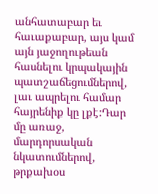անհատաբար եւ հաւաքաբար, այս կամ այն յաջողութեան հասնելու կրպակային պատշաճեցումներով, լաւ ապրելու համար հայրենիք կը լքէ:Դար մը առաջ, մարդորսական նկատումներով, թրքախօս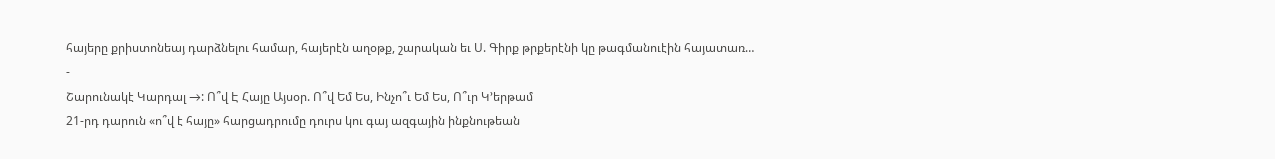հայերը քրիստոնեայ դարձնելու համար, հայերէն աղօթք, շարական եւ Ս. Գիրք թրքերէնի կը թագմանուէին հայատառ…
-
Շարունակէ Կարդալ →: Ո՞վ Է Հայը Այսօր. Ո՞վ Եմ Ես, Ինչո՞ւ Եմ Ես, Ո՞ւր Կ’երթամ
21-րդ դարուն «ո՞վ է հայը» հարցադրումը դուրս կու գայ ազգային ինքնութեան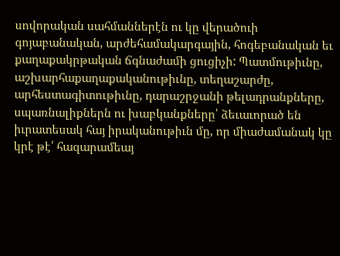սովորական սահմաններէն ու կը վերածուի գոյաբանական, արժեհամակարգային, հոգեբանական եւ քաղաքակրթական ճգնաժամի ցուցիչի: Պատմութիւնը, աշխարհաքաղաքականութիւնը, տեղաշարժը, արհեստագիտութիւնը, դարաշրջանի թելադրանքները, սպառնալիքներն ու խաբկանքները՝ ձեւաւորած են իւրատեսակ հայ իրականութիւն մը, որ միաժամանակ կը կրէ թէ՛ հազարամեայ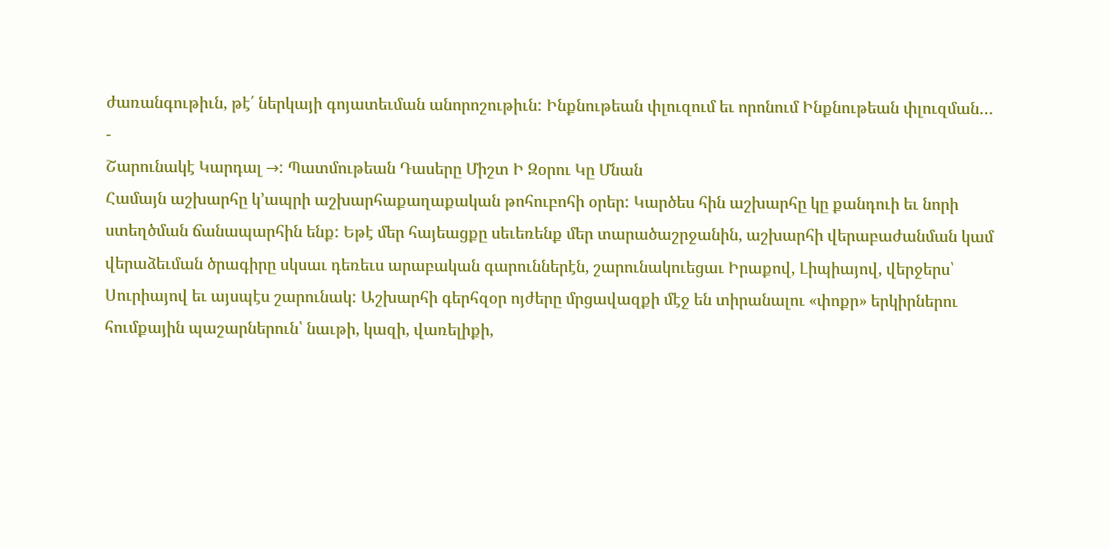ժառանգութիւն, թէ՛ ներկայի գոյատեւման անորոշութիւն: Ինքնութեան փլուզում եւ որոնում Ինքնութեան փլուզման…
-
Շարունակէ Կարդալ →: Պատմութեան Դասերը Միշտ Ի Զօրու Կը Մնան
Համայն աշխարհը կ’ապրի աշխարհաքաղաքական թոհուբոհի օրեր: Կարծես հին աշխարհը կը քանդուի եւ նորի ստեղծման ճանապարհին ենք: Եթէ մեր հայեացքը սեւեռենք մեր տարածաշրջանին, աշխարհի վերաբաժանման կամ վերաձեւման ծրագիրը սկսաւ դեռեւս արաբական գարուններէն, շարունակուեցաւ Իրաքով, Լիպիայով, վերջերս՝ Սուրիայով եւ այսպէս շարունակ: Աշխարհի գերհզօր ոյժերը մրցավազքի մէջ են տիրանալու «փոքր» երկիրներու հումքային պաշարներուն՝ նաւթի, կազի, վառելիքի,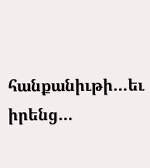հանքանիւթի…եւ իրենց…